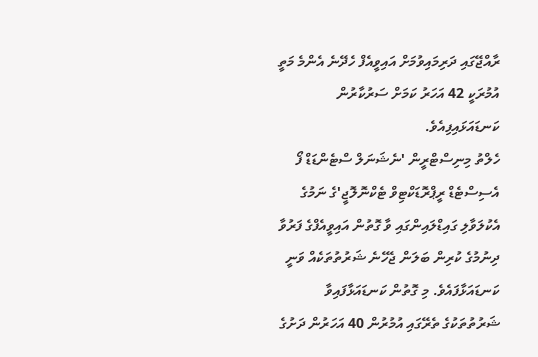ރާއްޖޭގައި ދަރިމައިވުމަށް އައިވީއެފް ހެދޭނެ އެންމެ މަތީ އުމުރަކީ 42 އަހަރު ކަމަށް ސަރުކާރުން ކަނޑައަޅައިފިއެވެ.
ހެލްތު މިނިސްޓްރީން 'ނެޝަނަލް ސްޓެންޑަޑް ފޯ އެސިސްޓެޑް ރީޕްރޮޑަކްޓިވް ޓެކްނޮލޮޖީ'ގެ ނަމުގެ އެކުލަވާލި ގައިޑްލައިންގައި ވާ ގޮތުން އައިވީއެފްގެ ފަރުވާ ދިނުމުގެ ކުރިން ބަލަން ޖެހޭނެ ޝަރުތުތަކެއް ވަނީ ކަނޑައަޅާފައެވެ. މި ގޮތުން ކަނޑައަޅާފައިވާ ޝަރުތުތަކުގެ ތެރޭގައި އުމުރުން 40 އަހަރުން ދަށުގެ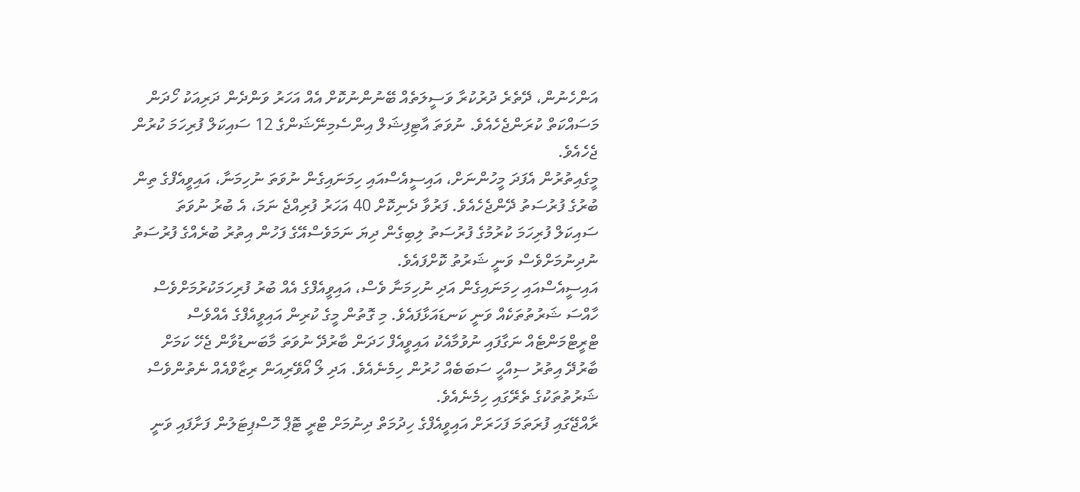އަންހެނުން، ދޭތެރެ ދުރުކުރާ ވަސީލަތެއް ބޭނުންނުކޮށް އެއް އަހަރު ވަންދެން ދަރިއަކު ހޯދަން މަސައްކަތް ކުރަންޖެހެއެވެ. ނުވަތަ އާޓިފިޝަލް އިންސެމިނޭޝަންގެ 12 ސައިކަލް ފުރިހަމަ ކުރުން ޖެހެއެވެ.
މީގެއިތުރުން އެފަދަ މީހުންނަށް، އައިސީއެސްއައި ހިމަނައިގެން ނުވަތަ ނުހިމަނާ، އައިވީއެފްގެ ތިން ބުރުގެ ފުރުސަތު ދޭންޖެހެއެވެ. ފަރުވާ ދެނިކޮށް 40 އަހަރު ފުރިއްޖެ ނަމަ، އެ ބުރު ނުވަތަ ސައިކަލް ފުރިހަމަ ކުރުމުގެ ފުރުސަތު ލިބިގެން ދިޔަ ނަމަވެސްއޭގެ ފަހުން އިތުރު ބުރެއްގެ ފުރުސަތު ނުދިނުމަށްވެސް ވަނީ ޝަރުތު ކޮށްފައެވެ.
އައިސީއެސްއައި ހިމަނައިގެން އަދި ނުހިމަނާ ވެސް، އައިވީއެފްގެ އެއް ބުރު ފުރިހަމަކުރުމަށްވެސް ހާއްސަ ޝަރުތުތަކެއް ވަނީ ކަނޑައަޅާފައެވެ. މި ގޮތުން މީގެ ކުރިން އައިވީއެފްގެ އެއްވެސް ޓްރީޓްމަންޓެއް ނަގާފައި ނުވުމާއެކު އައިވީއެފް ހަދަން ބާރުދޭ ނުވަތަ މާބަނޑުވާން ޖެހޭ ކަމަށް ބާރުދޭ އިތުރު ސިއްހީ ސަބަބެއް ހުރުން ހިމެނެއެވެ. އަދި ލޯ އޯވޭރިއަން ރިޒާވްއެއް ނެތުންވެސް ޝަރުތުތަކުގެ ތެރޭގައި ހިމެނެއެވެ.
ރާއްޖޭގައި ފުރަތަމަ ފަހަރަށް އައިވީއެފްގެ ހިދުމަތް ދިނުމަށް ޓްރީ ޓޮޕް ހޮސްޕިޓަލުން ފަށާފައި ވަނީ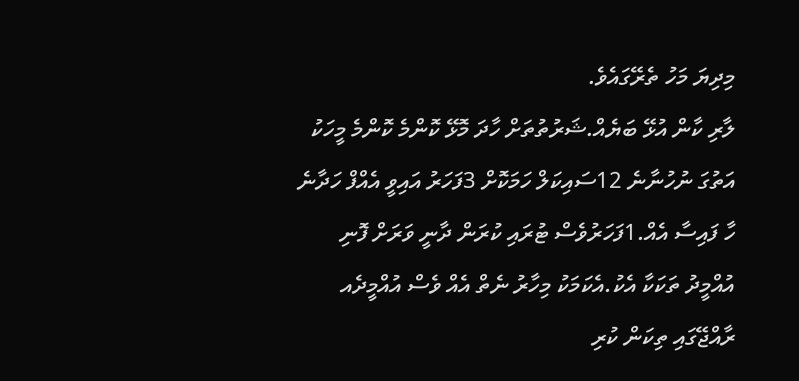މިދިޔަ މަހު ތެރޭގައެވެ.
ލާރި ކާން އުޅޭ ބަޔެއް.ޝަރުތުތަށް ހާދަ މޮޅޭ ކޮންމެ ކޮންމެ މީހަކު އަތުގަ ނުހުނާނެ 12ސައިކަލް ހަމަކޮށް 3ފަހަރު އައިވީ އެއްފް ހަދާނެ ހާ ފައިސާ އެއް.1ފަހަރުވެސް ޓުރައި ކުރަން ދާނީ ވަރަށް ފޮނި އުއްމީދު ތަކަކާ އެކު.އެކަމަކު މިހާރު ނެތް އެއް ވެސް އުއްމީދެއ ރާއްޖޭގައި ތިކަން ކުރި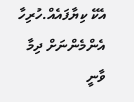އެކޭ ކިޔާފައެއް.ހުރިހާ އެންމެންނަށް ދިމާ ވާނީ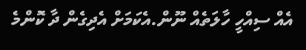އެއް ސިއްހީ ހާލަތެއް ނޫން.އެކަމަށް އެދިގެން ދާ ކޮންމެ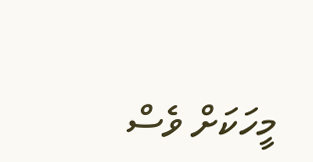މީހަކަށް ވެސް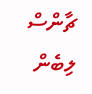ޗާންސް ލިބެން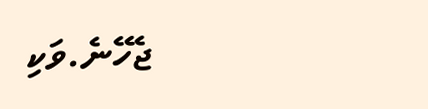ޖެހޭނެ.ވަކި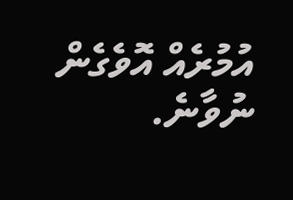އުމުރެއް އޮވެގެން ނުވާނެ.